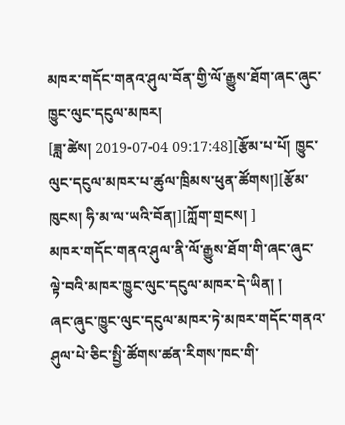མཁར་གདོང་གནའ་ཤུལ་བོན་གྱི་ལོ་རྒྱུས་ཐོག་ཞང་ཞུང་ཁྱུང་ལུང་དངུལ་མཁར།
[ཟླ་ཚེས། 2019-07-04 09:17:48][རྩོམ་པ་པོ། ཁྱུང་ལུང་དངུལ་མཁར་པ་ཚུལ་ཁྲིམས་ཕུན་ཚོགས།][རྩོམ་ཁུངས། ཧི་མ་ལ་ཡའི་བོན།][ཀློག་གྲངས། ]
མཁར་གདོང་གནའ་ཤུལ་ནི་ལོ་རྒྱུས་ཐོག་གི་ཞང་ཞུང་ལྟེ་བའི་མཁར་ཁྱུང་ལུང་དངུལ་མཁར་དེ་ཡིན། །
ཞང་ཞུང་ཁྱུང་ལུང་དངུལ་མཁར་ཏེ་མཁར་གདོང་གནའ་ཤུལ་པེ་ཅིང་སྤྱི་ཚོགས་ཚན་རིགས་ཁང་གི་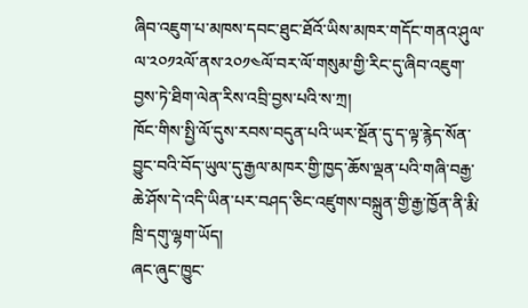ཞིབ་འཇུག་པ་མཁས་དབང་ཐུང་ཐོའོ་ཡིས་མཁར་གདོང་གནའ་ཤུལ་ལ་༢༠༡༢ལོ་ནས་༢༠༡༤ལོ་བར་ལོ་གསུམ་གྱི་རིང་དུ་ཞིབ་འཇུག་བྱས་ཏེ་ཐིག་ལེན་རིས་འབྲི་བྱས་པའི་ས་ཀྲ།
ཁོང་གིས་སྤྱི་ལོ་དུས་རབས་བདུན་པའི་ཡར་སྔོན་དུ་ད་ལྟ་རྙེད་སོན་བྱུང་བའི་བོད་ཡུལ་དུ་རྒྱལ་མཁར་གྱི་ཁྱད་ཆོས་ལྡན་པའི་གཞི་བརྒྱ་ཆེ་ཤོས་དེ་འདི་ཡིན་པར་བཤད་ཅིང་འཛུགས་བསྐྲུན་གྱི་རྒྱ་ཁྱོན་ནི་རྨི་ཁྲི་དགུ་ལྷག་ཡོད།
ཞང་ཞུང་ཁྱུང་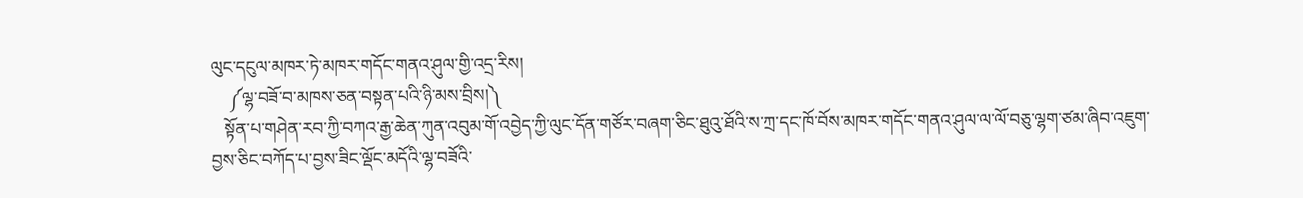ལུང་དངུལ་མཁར་ཏེ་མཁར་གདོང་གནའ་ཤུལ་གྱི་འདྲ་རིས།
    ༼ལྷ་བཟོ་བ་མཁས་ཅན་བསྟན་པའི་ཉི་མས་བྲིས།༽
   སྟོན་པ་གཤེན་རབ་ཀྱི་བཀའ་རྒྱ་ཆེན་ཀུན་འབུམ་གོ་འབྱེད་ཀྱི་ལུང་དོན་གཙོར་བཞག་ཅིང་ཐུའུ་ཐོའི་ས་ཀྲ་དང་ཁོ་བོས་མཁར་གདོང་གནའ་ཤུལ་ལ་ལོ་བཅུ་ལྷག་ཙམ་ཞིབ་འཇུག་བྱས་ཅིང་བཀོད་པ་བྱས་ཟིང་ལྡོང་མདོའི་ལྷ་བཟོའི་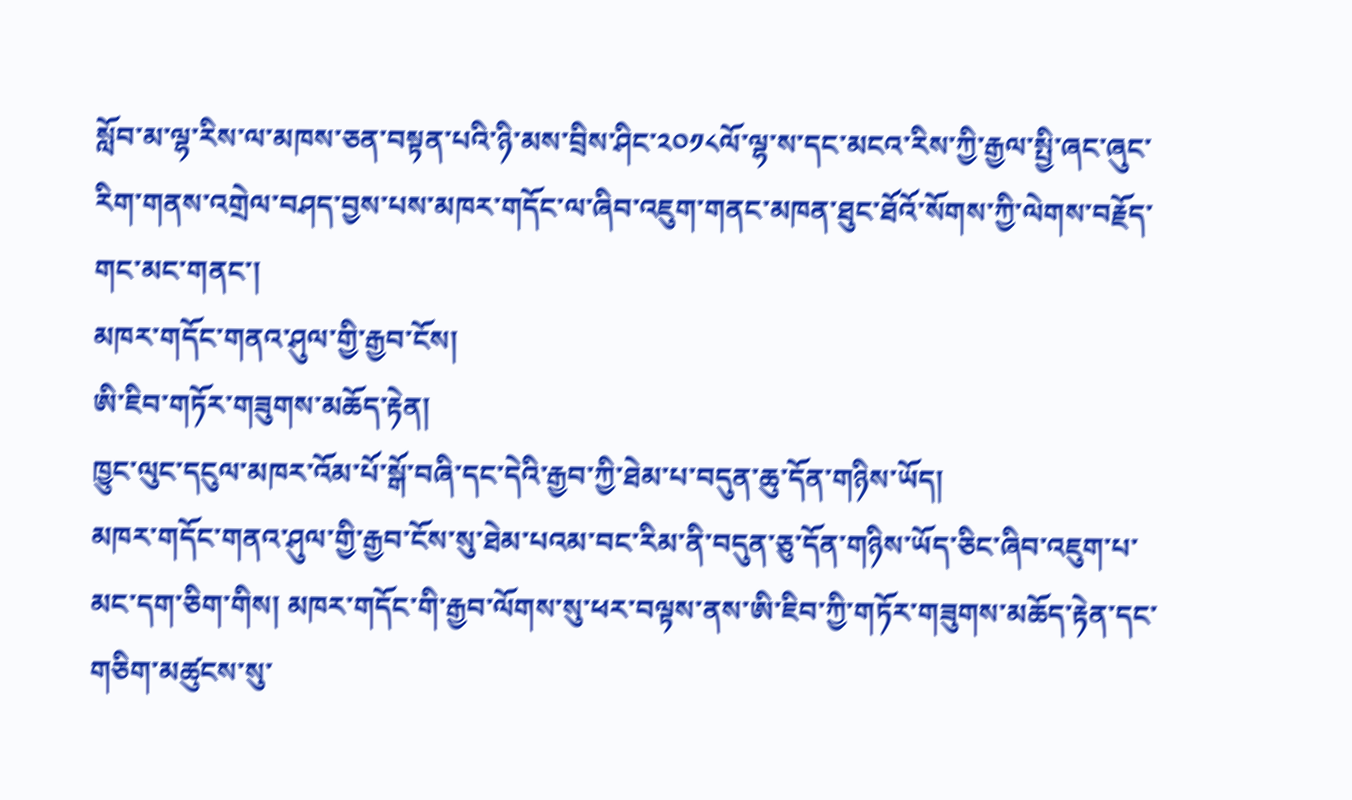སློབ་མ་ལྷ་རིས་ལ་མཁས་ཅན་བསྟན་པའི་ཉི་མས་བྲིས་ཤིང་༢༠༡༨ལོ་ལྷ་ས་དང་མངའ་རིས་ཀྱི་རྒྱལ་སྤྱི་ཞང་ཞུང་རིག་གནས་འགྲེལ་བཤད་བྱས་པས་མཁར་གདོང་ལ་ཞིབ་འཇུག་གནང་མཁན་ཐུང་ཐོའོ་སོགས་ཀྱི་ལེགས་བརྗོད་གང་མང་གནང་།
མཁར་གདོང་གནའ་ཤུལ་གྱི་རྒྱབ་ངོས།
ཨི་ཇིབ་གཏོར་གཟུགས་མཆོད་རྟེན།
ཁྱུང་ལུང་དངུལ་མཁར་འོམ་པོ་སྒོ་བཞི་དང་དེའི་རྒྱབ་ཀྱི་ཐེམ་པ་བདུན་ཆུ་དོན་གཉིས་ཡོད།
མཁར་གདོང་གནའ་ཤུལ་གྱི་རྒྱབ་ངོས་སུ་ཐེམ་པའམ་བང་རིམ་ནི་བདུན་ཅུ་དོན་གཉིས་ཡོད་ཅིང་ཞིབ་འཇུག་པ་མང་དག་ཅིག་གིས། མཁར་གདོང་གི་རྒྱབ་ལོགས་སུ་ཕར་བལྟས་ནས་ཨི་ཇིབ་ཀྱི་གཏོར་གཟུགས་མཆོད་རྟེན་དང་གཅིག་མཚུངས་སུ་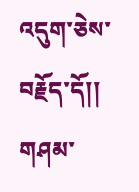འདུག་ཅེས་བརྗོད་དོ།།
གཤམ་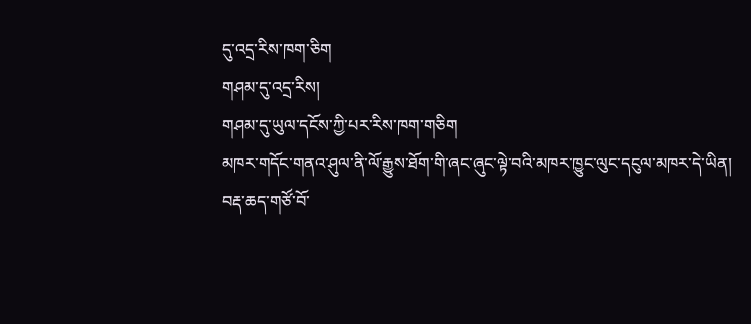དུ་འདྲ་རིས་ཁག་ཅིག
གཤམ་དུ་འདྲ་རིས།
གཤམ་དུ་ཡུལ་དངོས་ཀྱི་པར་རིས་ཁག་གཅིག
མཁར་གདོང་གནའ་ཤུལ་ནི་ལོ་རྒྱུས་ཐོག་གི་ཞང་ཞུང་ལྟེ་བའི་མཁར་ཁྱུང་ལུང་དངུལ་མཁར་དེ་ཡིན།
བརྡ་ཆད་གཙོ་བོ་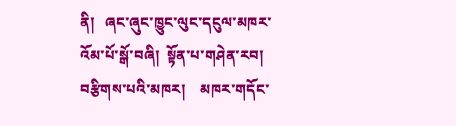ནི།   ཞང་ཞུང་ཁྱུང་ལུང་དངུལ་མཁར་འོམ་པོ་སྒོ་བཞི།  སྟོན་པ་གཤེན་རབ།  བརྩིགས་པའི་མཁར།    མཁར་གདོང་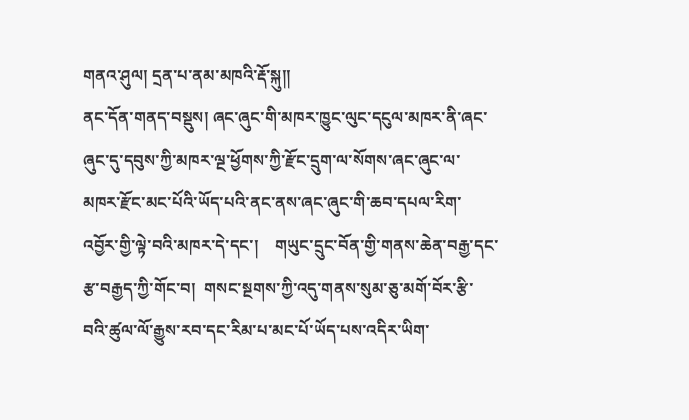གནའ་ཤུལ། དྲན་པ་ནམ་མཁའི་རྡོ་སྐུ།།
ནང་དོན་གནད་བསྡུས། ཞང་ཞུང་གི་མཁར་ཁྱུང་ལུང་དངུལ་མཁར་ནི་ཞང་ཞུང་དུ་དབུས་ཀྱི་མཁར་ལྔ་ཕྱོགས་ཀྱི་རྫོང་དྲུག་ལ་སོགས་ཞང་ཞུང་ལ་མཁར་རྫོང་མང་པོའི་ཡོད་པའི་ནང་ནས་ཞང་ཞུང་གི་ཆབ་དཔལ་རིག་འབྱོར་གྱི་ལྟེ་བའི་མཁར་དེ་དང་།    གཡུང་དྲུང་བོན་གྱི་གནས་ཆེན་བརྒྱ་དང་རྩ་བརྒྱད་ཀྱི་གོང་བ།  གསང་སྔགས་ཀྱི་འདུ་གནས་སུམ་ཅུ་མགོ་བོར་རྩི་བའི་ཚུལ་ལོ་རྒྱུས་རབ་དང་རིམ་པ་མང་པོ་ཡོད་པས་འདིར་ཡིག་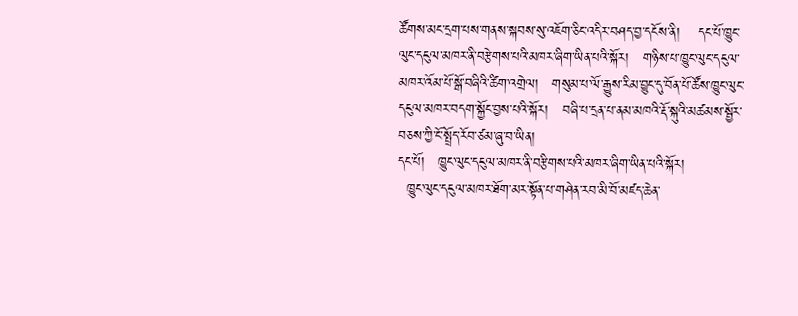ཚོགས་མང་དྲག་པས་གནས་སྐབས་སུ་འཇོག་ཅིང་འདིར་བཤད་བྱ་དངོས་ནི།    དང་པོ་ཁྱུང་ལུང་དངུལ་མཁར་ནི་བརྩེགས་པའི་མཁར་ཞིག་ཡིན་པའི་སྐོར།   གཉིས་པ་ཁྱུང་ལུང་དངུལ་མཁར་འོམ་པོ་སྒོ་བཞིའི་ཚིག་འགྲེལ།   གསུམ་པ་ལོ་རྒྱུས་རིམ་བྱུང་དུ་བོན་པོ་ཚོས་ཁྱུང་ལུང་དངུལ་མཁར་བདག་སྐྱོང་བྱས་པའི་སྐོར།   བཞི་པ་དྲན་པ་ནམ་མཁའི་རྡོ་སྐུའི་མཚམས་སྦྱོར་བཅས་ཀྱི་ངོ་སྤྲོད་རོབ་ཙམ་ཞུ་བ་ཡིན།
དང་པོ།   ཁྱུང་ལུང་དངུལ་མཁར་ནི་བརྩིགས་པའི་མཁར་ཞིག་ཡིན་པའི་སྐོར།
  ཁྱུང་ལུང་དངུལ་མཁར་ཐོག་མར་སྟོན་པ་གཤེན་རབ་མི་བོ་མཛད་ཆེན་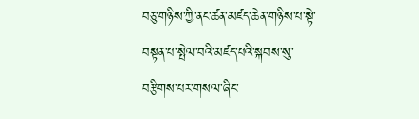བཅུ་གཉིས་ཀྱི་ནང་ཚན་མཛད་ཆེན་གཉིས་པ་སྟེ་བསྟན་པ་སྤེལ་བའི་མཛད་པའི་སྐབས་སུ་བརྩིགས་པར་གསལ་ཞིང་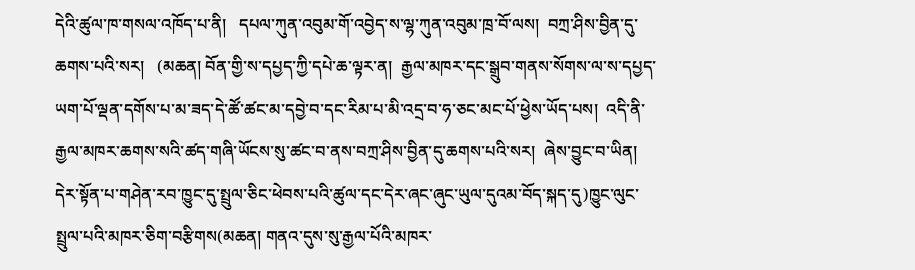དེའི་ཚུལ་ཁ་གསལ་འཁོད་པ་ནི།   དཔལ་ཀུན་འབུམ་གོ་འབྱེད་ས་ལྷ་ཀུན་འབུམ་ཁྲ་བོ་ལས།  བཀྲ་ཤིས་བྱིན་དུ་ཆགས་པའི་སར།   (མཆན། བོན་གྱི་ས་དཔྱད་ཀྱི་དཔེ་ཆ་ལྟར་ན།  རྒྱལ་མཁར་དང་སྒྲུབ་གནས་སོགས་ལ་ས་དཔྱད་ཡག་པོ་ལྡན་དགོས་པ་མ་ཟད་དེ་ཚོ་ཚང་མ་དབྱེ་བ་དང་རིམ་པ་མི་འདྲ་བ་ཧ་ཅང་མང་པོ་ཕྱེས་ཡོད་པས།  འདི་ནི་རྒྱལ་མཁར་ཆགས་སའི་ཚད་གཞི་ཡོངས་སུ་ཚང་བ་ནས་བཀྲ་ཤིས་བྱིན་དུ་ཆགས་པའི་སར།  ཞེས་བྱུང་བ་ཡིན།      དེར་སྟོན་པ་གཤེན་རབ་ཁྱུང་དུ་སྤྲུལ་ཅིང་ཕེབས་པའི་ཚུལ་དང་དེར་ཞང་ཞུང་ཡུལ་དུའམ་བོད་སྐད་དུ)ཁྱུང་ལུང་སྤྲུལ་པའི་མཁར་ཅིག་བརྩིགས(མཆན། གནའ་དུས་སུ་རྒྱལ་པོའི་མཁར་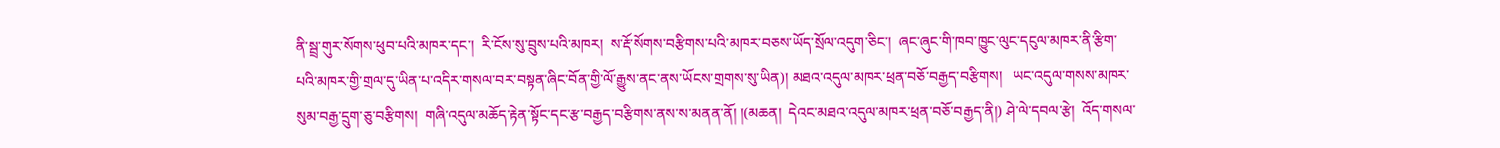ནི་སྦྲ་གུར་སོགས་ཕུབ་པའི་མཁར་དང་།  རི་ངོས་སུ་བྲུས་པའི་མཁར།  ས་རྡོ་སོགས་བརྩིགས་པའི་མཁར་བཅས་ཡོད་སྲོལ་འདུག་ཅིང་།  ཞང་ཞུང་གི་ཁབ་ཁྱུང་ལུང་དངུལ་མཁར་ནི་རྩིག་པའི་མཁར་གྱི་གྲལ་དུ་ཡིན་པ་འདིར་གསལ་བར་བསྟན་ཞིང་བོན་གྱི་ལོ་རྒྱུས་ནང་ནས་ཡོངས་གྲགས་སུ་ཡིན)། མཐའ་འདུལ་མཁར་ཕྲན་བཅོ་བརྒྱད་བརྩིགས།   ཡང་འདུལ་གསས་མཁར་སུམ་བརྒྱ་དྲུག་ཅུ་བརྩིགས།  གཞི་འདུལ་མཆོད་རྟེན་སྟོང་དང་རྩ་བརྒྱད་བརྩིགས་ནས་ས་མནན་ནོ། །(མཆན།  དེའང་མཐའ་འདུལ་མཁར་ཕྲན་བཅོ་བརྒྱད་ནི།) ཤེ་ལེ་དབལ་རྩེ།  འོད་གསལ་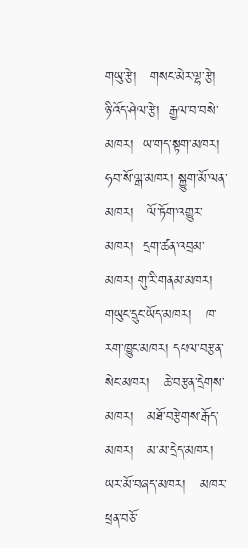གཡུ་རྩེ།   གསང་མེར་ལྷ་རྩེ།   ཉི་འོད་ཤེལ་རྩེ།  རྒྱལ་བ་བསེ་མཁར།  ཡ་གད་སྟག་མཁར།  ཧབ་སོ་ལྒ་མཁར། སྐྱུག་མོ་ལན་མཁར།   ལོ་ཏོག་འགྱུར་མཁར།  དྲག་ཚན་འབྲམ་མཁར། གུ་རི་གནམ་མཁར།   གཡུང་དྲུང་ཡོད་མཁར།   ཁ་རག་ཁྱུང་མཁར། དཔལ་བརྩན་སེང་མཁར།   ཆེ་བརྩན་དྲེགས་མཁར།   མཐོ་བརྩེགས་རྒོད་མཁར།   མ་མ་དྲེད་མཁར།   ཡར་མོ་བཞད་མཁར།   མཁར་ཕྲན་བཅོ་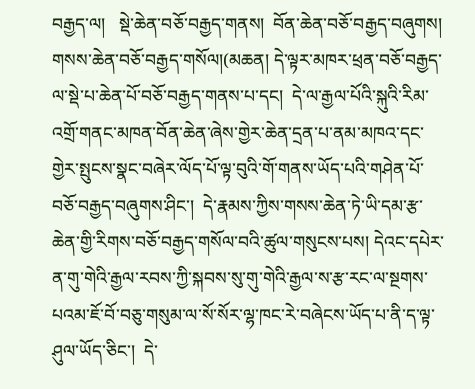བརྒྱད་ལ།   སྡེ་ཆེན་བཅོ་བརྒྱད་གནས།  བོན་ཆེན་བཅོ་བརྒྱད་བཞུགས།  གསས་ཆེན་བཅོ་བརྒྱད་གསོལ།(མཆན། དེ་ལྟར་མཁར་ཕྲན་བཅོ་བརྒྱད་ལ་སྡེ་པ་ཆེན་པོ་བཅོ་བརྒྱད་གནས་པ་དང།  དེ་ལ་རྒྱལ་པོའི་སྐུའི་རིམ་འགྲོ་གནང་མཁན་བོན་ཆེན་ཞེས་གྱེར་ཆེན་དྲན་པ་ནམ་མཁའ་དང་གྱེར་སྤུངས་སྣང་བཞེར་ལོད་པོ་ལྟ་བུའི་གོ་གནས་ཡོད་པའི་གཤེན་པོ་བཅོ་བརྒྱད་བཞུགས་ཤིང་།  དེ་རྣམས་ཀྱིས་གསས་ཆེན་ཏེ་ཡི་དམ་རྩ་ཆེན་གྱི་རིགས་བཅོ་བརྒྱད་གསོལ་བའི་ཚུལ་གསུངས་པས། དེའང་དཔེར་ན་གུ་གེའི་རྒྱལ་རབས་ཀྱི་སྐབས་སུ་གུ་གེའི་རྒྱལ་ས་རྩ་རང་ལ་སྔགས་པའམ་ཇོ་བོ་བཅུ་གསུམ་ལ་སོ་སོར་ལྷ་ཁང་རེ་བཞེངས་ཡོད་པ་ནི་ད་ལྟ་ཤུལ་ཡོད་ཅིང་།  དེ་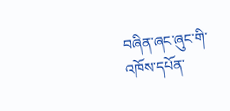བཞིན་ཞང་ཞུང་གི་འཁོས་དཔོན་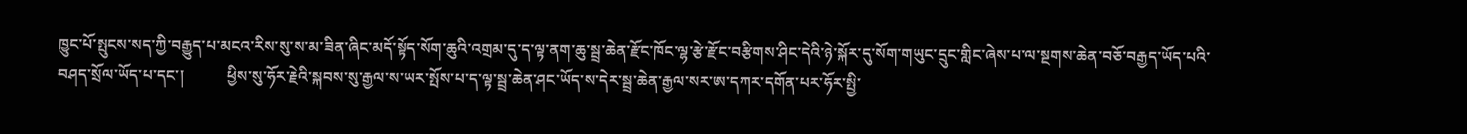ཁྱུང་པོ་སྤུངས་སད་ཀྱི་བརྒྱུད་པ་མངའ་རིས་སུ་ས་མ་ཟིན་ཞིང་མདོ་སྟོད་སོག་ཆུའི་འགྲམ་དུ་ད་ལྟ་ནག་ཆུ་སྦྲ་ཆེན་རྫོང་ཁོང་ལྷ་རྩེ་རྫོང་བརྩིགས་ཤིང་དེའི་ཉེ་སྐོར་དུ་སོག་གཡུང་དྲུང་གླིང་ཞེས་པ་ལ་སྔགས་ཆེན་བཅོ་བརྒྱད་ཡོད་པའི་བཤད་སྲོལ་ཡོད་པ་དང་།           ཕྱིས་སུ་ཧོར་རྗེའི་སྐབས་སུ་རྒྱལ་ས་ཡར་སྤོས་པ་ད་ལྟ་སྦྲ་ཆེན་ཤང་ཡོད་ས་དེར་སྦྲ་ཆེན་རྒྱལ་སར་ཨ་དཀར་དགོན་པར་ཧོར་སྤྱི་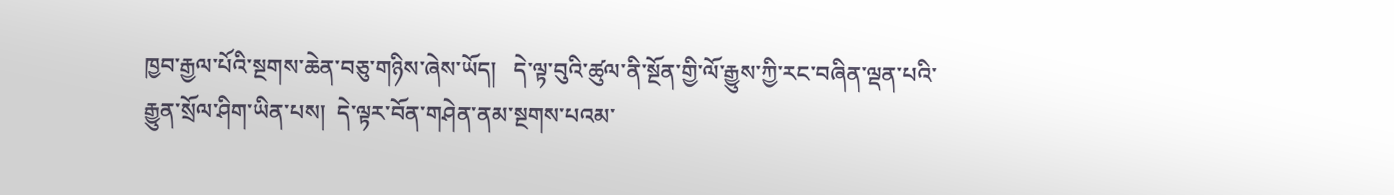ཁྱབ་རྒྱལ་པོའི་སྔགས་ཆེན་བཅུ་གཉིས་ཞེས་ཡོད།   དེ་ལྟ་བུའི་ཚུལ་ནི་སྔོན་གྱི་ལོ་རྒྱུས་ཀྱི་རང་བཞིན་ལྡན་པའི་རྒྱུན་སྲོལ་ཤིག་ཡིན་པས།  དེ་ལྟར་བོན་གཤེན་ནམ་སྔགས་པའམ་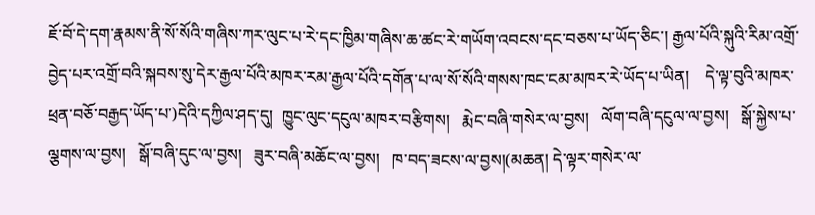ཇོ་བོ་དེ་དག་རྣམས་ནི་སོ་སོའི་གཞིས་ཀར་ལུང་པ་རེ་དང་ཁྱིམ་གཞིས་ཆ་ཚང་རེ་གཡོག་འབངས་དང་བཅས་པ་ཡོད་ཅིང་། རྒྱལ་པོའི་སྐུའི་རིམ་འགྲོ་བྱེད་པར་འགྲོ་བའི་སྐབས་སུ་དེར་རྒྱལ་པོའི་མཁར་རམ་རྒྱལ་པོའི་དགོན་པ་ལ་སོ་སོའི་གསས་ཁང་ངམ་མཁར་རེ་ཡོད་པ་ཡིན།    དེ་ལྟ་བུའི་མཁར་ཕྲན་བཅོ་བརྒྱད་ཡོད་པ་)དེའི་དཀྱིལ་ཤད་དུ།  ཁྱུང་ལུང་དངུལ་མཁར་བརྩིགས།   རྨེང་བཞི་གསེར་ལ་བྱས།   ལོག་བཞི་དངུལ་ལ་བྱས།   སྒོ་སྐྱེས་པ་ལྕགས་ལ་བྱས།   སྒོ་བཞི་དུང་ལ་བྱས།   ཟུར་བཞི་མཆོང་ལ་བྱས།   ཁ་བད་ཟངས་ལ་བྱས།(མཆན། དེ་ལྟར་གསེར་ལ་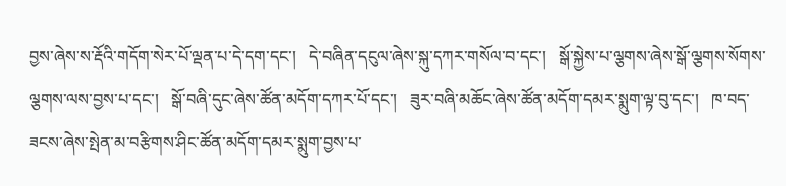བྱས་ཞེས་ས་རྡོའི་གདོག་སེར་པོ་ལྡན་པ་དེ་དག་དང་།   དེ་བཞིན་དངུལ་ཞེས་སྐུ་དཀར་གསོལ་བ་དང་།   སྒོ་སྐྱེས་པ་ལྕགས་ཞེས་སྒོ་ལྕགས་སོགས་ལྕགས་ལས་བྱས་པ་དང་།   སྒོ་བཞི་དུང་ཞེས་ཚོན་མདོག་དཀར་པོ་དང་།   ཟུར་བཞི་མཆོང་ཞེས་ཚོན་མདོག་དམར་སྨུག་ལྟ་བུ་དང་།   ཁ་བད་ཟངས་ཞེས་སྤེན་མ་བརྩིགས་ཤིང་ཚོན་མདོག་དམར་སྨུག་བྱས་པ་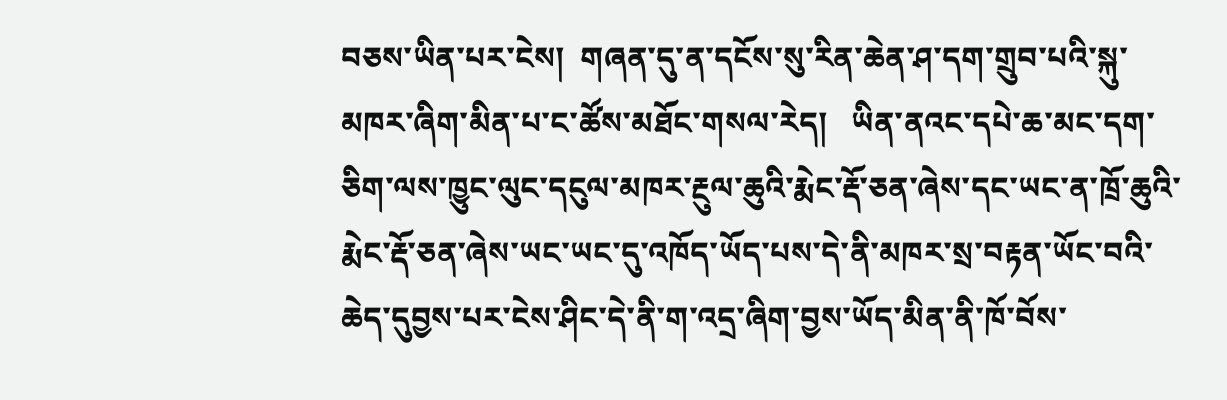བཅས་ཡིན་པར་ངེས།  གཞན་དུ་ན་དངོས་སུ་རིན་ཆེན་ཤ་དག་གྲུབ་པའི་སྐུ་མཁར་ཞིག་མིན་པ་ང་ཚོས་མཐོང་གསལ་རེད།   ཡིན་ནའང་དཔེ་ཆ་མང་དག་ཅིག་ལས་ཁྱུང་ལུང་དངུལ་མཁར་རྔུལ་ཆུའི་རྨེང་རྡོ་ཅན་ཞེས་དང་ཡང་ན་ཁྲོ་ཆུའི་རྨེང་རྡོ་ཅན་ཞེས་ཡང་ཡང་དུ་འཁོད་ཡོད་པས་དེ་ནི་མཁར་སྲ་བརྟན་ཡོང་བའི་ཆེད་དུབྱས་པར་ངེས་ཤིང་དེ་ནི་ག་འདྲ་ཞིག་བྱས་ཡོད་མིན་ནི་ཁོ་བོས་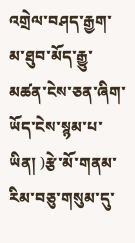འགྲེལ་བཤད་རྒྱག་མ་ཐུབ་མོད་རྒྱུ་མཚན་ངེས་ཅན་ཞིག་ཡོད་ངེས་སྙམ་པ་ཡིན། )རྩེ་མོ་གནམ་རིམ་བཅུ་གསུམ་དུ་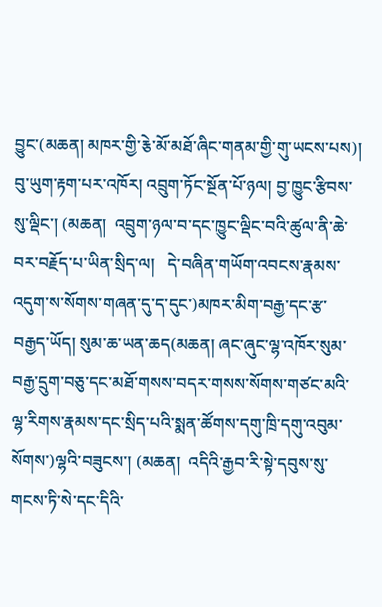བྱུང་(མཆན། མཁར་གྱི་རྕེ་མོ་མཐོ་ཞིང་གནམ་གྱི་གུ་ཡངས་པས)། བུ་ཡུག་རྟག་པར་འཁོར། འབྲུག་ཏོང་སྔོན་པོ་ཉལ། བྱ་ཁྱུང་རྩིབས་སུ་ལྡིང་། (མཆན།  འབྲུག་ཉལ་བ་དང་ཁྱུང་ལྡིང་བའི་ཚུལ་ནི་ཆེ་བར་བརྗོད་པ་ཡིན་སྲིད་ལ།   དེ་བཞིན་གཡོག་འབངས་རྣམས་འདུག་ས་སོགས་གཞན་དུ་ད་དུང་)མཁར་མིག་བརྒྱ་དང་རྩ་བརྒྱད་ཡོད། སུམ་ཆ་ཡན་ཆད(མཆན། ཞང་ཞུང་ལྷ་འཁོར་སུམ་བརྒྱ་དྲུག་བཅུ་དང་མཐོ་གསས་བདར་གསས་སོགས་གཙང་མའི་ལྷ་རིགས་རྣམས་དང་སྲིད་པའི་སྨན་ཚོགས་དགུ་ཁྲི་དགུ་འབུམ་སོགས་)ལྷའི་བཟུངས་། (མཆན།  འདིའི་རྒྱབ་རི་སྟེ་དབུས་སུ་གངས་ཏི་སེ་དང་དིའི་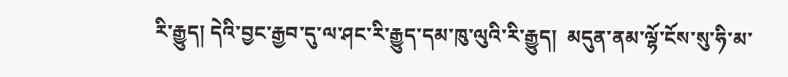རི་རྒྱུད། དེའི་བྱང་རྒྱབ་དུ་ལ་ཤང་རི་རྒྱུད་དམ་ཁུ་ལུའི་རི་རྒྱུད།  མདུན་ནམ་ལྷོ་ངོས་སུ་ཧི་མ་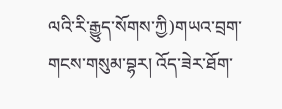ལའི་རི་རྒྱུད་སོགས་ཀྱི)གཡའ་བྲག་གངས་གསུམ་བྷར། འོད་ཟེར་ཐོག་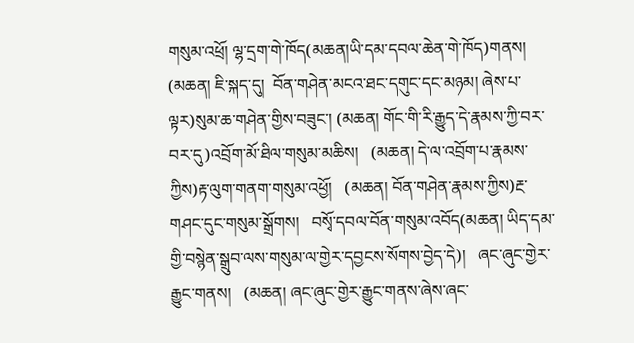གསུམ་འཕྲོ། ལྷ་དྲག་གེ་ཁོད(མཆན།ཡི་དམ་དབལ་ཆེན་གེ་ཁོད)གནས། (མཆན། ཇི་སྐད་དུ།  བོན་གཤེན་མངའ་ཐང་དགུང་དང་མཉམ། ཞེས་པ་ལྟར)སུམ་ཆ་གཤེན་གྱིས་བཟུང་། (མཆན། གོང་གི་རི་རྒྱུད་དེ་རྣམས་ཀྱི་བར་བར་དུ)འབྲོག་མོ་ཐིལ་གསུམ་མཆིས།   (མཆན། དེ་ལ་འབྲོག་པ་རྣམས་ཀྱིས)རྟ་ལུག་གནག་གསུམ་འཕྱོ།   (མཆན། བོན་གཤེན་རྣམས་ཀྱིས)རྔ་གཤང་དུང་གསུམ་སྒྲོགས།   བསྭོ་དབལ་བོན་གསུམ་འབོད(མཆན། ཡིད་དམ་གྱི་བསྙེན་སྒྲུབ་ལས་གསུམ་ལ་གྱེར་དབྱངས་སོགས་བྱེད་དེ)།   ཞང་ཞུང་གྱེར་རྒྱུང་གནས།   (མཆན། ཞང་ཞུང་གྱེར་རྒྱུང་གནས་ཞེས་ཞང་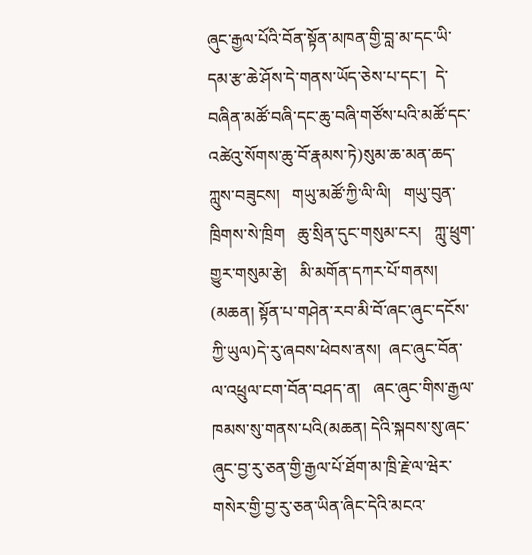ཞུང་རྒྱལ་པོའི་བོན་སྟོན་མཁན་གྱི་བླ་མ་དང་ཡི་དམ་རྩ་ཆེ་ཤོས་དེ་གནས་ཡོད་ཅེས་པ་དང་།  དེ་བཞིན་མཚོ་བཞི་དང་ཆུ་བཞི་གཙོས་པའི་མཚོ་དང་འཚེའུ་སོགས་ཆུ་བོ་རྣམས་ཏེ)སུམ་ཆ་མན་ཆད་ཀླུས་བཟུངས།   གཡུ་མཚོ་ཀྱི་ལི་ལི།   གཡུ་བུན་ཁྲིགས་སེ་ཁྲིག   ཆུ་སྲིན་དུང་གསུམ་ངར།   ཀླུ་ཕྲུག་གྱུར་གསུམ་རྩེ།   མི་མགོན་དཀར་པོ་གནས།   (མཆན། སྟོན་པ་གཤེན་རབ་མི་བོ་ཞང་ཞུང་དངོས་ཀྱི་ཡུལ)དེ་རུ་ཞབས་ཕེབས་ནས།  ཞང་ཞུང་བོན་ལ་འཕྲུལ་ངག་བོན་བཤད་ན།   ཞང་ཞུང་གིས་རྒྱལ་ཁམས་སུ་གནས་པའི(མཆན། དེའི་སྐབས་སུ་ཞང་ཞུང་བྱ་རུ་ཅན་གྱི་རྒྱལ་པོ་ཐོག་མ་ཁྲི་རྗེ་ལ་ཝེར་གསེར་གྱི་བྱ་རུ་ཅན་ཡིན་ཞིང་དེའི་མངའ་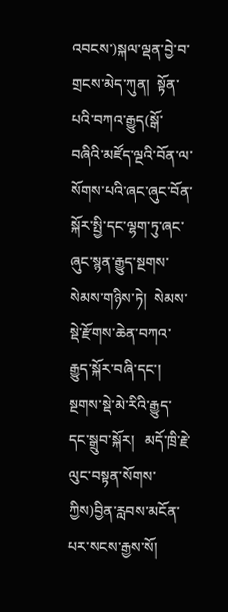འབངས་)སྐལ་ལྡན་བྱེ་བ་གྲངས་མེད་ཀུན།  སྟོན་པའི་བཀའ་རྒྱུད(སྒོ་བཞིའི་མཛོད་ལྔའི་བོན་ལ་སོགས་པའི་ཞང་ཞུང་བོན་སྐོར་སྤྱི་དང་ལྷག་ཏུ་ཞང་ཞུང་སྙན་རྒྱུད་སྔགས་སེམས་གཉིས་ཏེ།  སེམས་སྡེ་རྫོགས་ཆེན་བཀའ་རྒྱུད་སྐོར་བཞི་དང་།  སྔགས་སྡེ་མེ་རིའི་རྒྱུད་དང་སྒྲུབ་སྐོར།   མདོ་ཁྲི་རྗེ་ལུང་བསྟན་སོགས་ཀྱིས)བྱིན་རླབས་མངོན་པར་སངས་རྒྱས་སོ།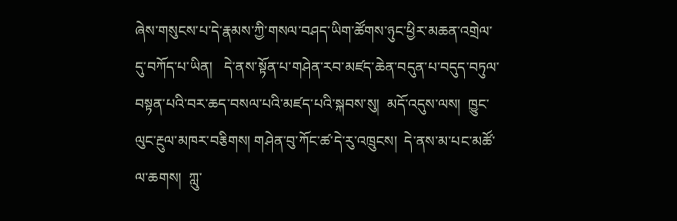ཞེས་གསུངས་པ་དེ་རྣམས་ཀྱི་གསལ་བཤད་ཡིག་ཚོགས་ཉུང་ཕྱིར་མཆན་འགྲེལ་དུ་བཀོད་པ་ཡིན།   དེ་ནས་སྟོན་པ་གཤེན་རབ་མཛད་ཆེན་བདུན་པ་བདུད་བཏུལ་བསྟན་པའི་བར་ཆད་བསལ་པའི་མཛད་པའི་སྐབས་སུ།  མདོ་འདུས་ལས།  ཁྱུང་ལུང་རྔུལ་མཁར་བརྕིགས། གཤེན་བུ་ཀོང་ཚ་དེ་རུ་འཁྲུངས།  དེ་ནས་མ་པང་མཚོ་ལ་ཆགས།  ཀླུ་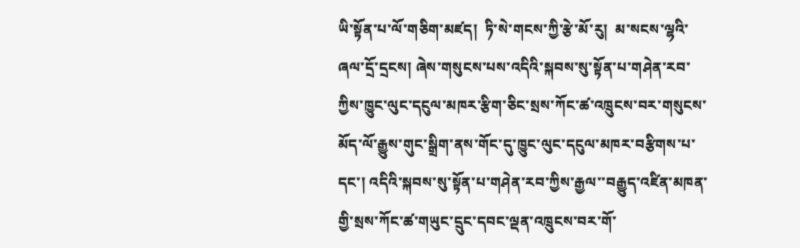ཡི་སྟོན་པ་ལོ་གཅིག་མཛད།  ཏི་སེ་གངས་ཀྱི་རྩེ་མོ་རུ།  མ་སངས་ལྷའི་ཞལ་དྲོ་དྲངས། ཞེས་གསུངས་པས་འདིའི་སྐབས་སུ་སྟོན་པ་གཤེན་རབ་ཀྱིས་ཁྱུང་ལུང་དངུལ་མཁར་རྩིག་ཅིང་སྲས་ཀོང་ཚ་འཁྲུངས་བར་གསུངས་མོད་ལོ་རྒྱུས་གུང་སྒྲིག་ནས་གོང་དུ་ཁྱུང་ལུང་དངུལ་མཁར་བརྩིགས་པ་དང་། འདིའི་སྐབས་སུ་སྟོན་པ་གཤེན་རབ་ཀྱིས་རྒྱལ་་བརྒྱུད་འཛིན་མཁན་གྱི་སྲས་ཀོང་ཚ་གཡུང་དྲུང་དབང་ལྡན་འཁྲུངས་བར་གོ་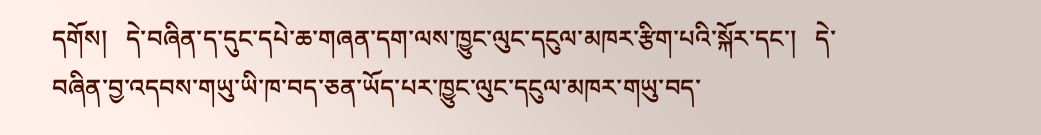དགོས།   དེ་བཞིན་ད་དུང་དཔེ་ཆ་གཞན་དག་ལས་ཁྱུང་ལུང་དངུལ་མཁར་རྩིག་པའི་སྐོར་དང་།   དེ་བཞིན་བྱ་འདབས་གཡུ་ཡི་ཁ་བད་ཅན་ཡོད་པར་ཁྱུང་ལུང་དངུལ་མཁར་གཡུ་བད་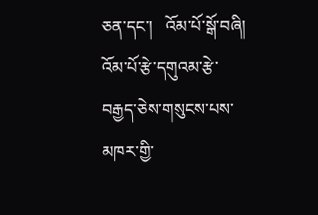ཅན་དང་།   འོམ་པོ་སྒོ་བཞི།  འོམ་པོ་རྩེ་དགུའམ་རྩེ་བརྒྱད་ཅེས་གསུངས་པས་མཁར་གྱི་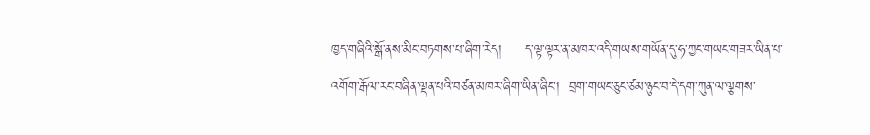ཁྱད་གཞིའི་སྒོ་ནས་མིང་བཏགས་པ་ཞིག་རེད།     ད་ལྟ་ལྟར་ན་མཁར་འདི་གཡས་གཡོན་དུ་ཧ་ཀྱང་གཡང་གཟར་ཡིན་པ་འགོག་རྒོལ་རང་བཞིན་ལྡན་པའི་བཙན་མཁར་ཞིག་ཡིན་ཞིང་།  བྲག་གཡང་ཅུང་ཙམ་ཉུང་བ་དེ་དག་ཀུན་ལ་ལྕགས་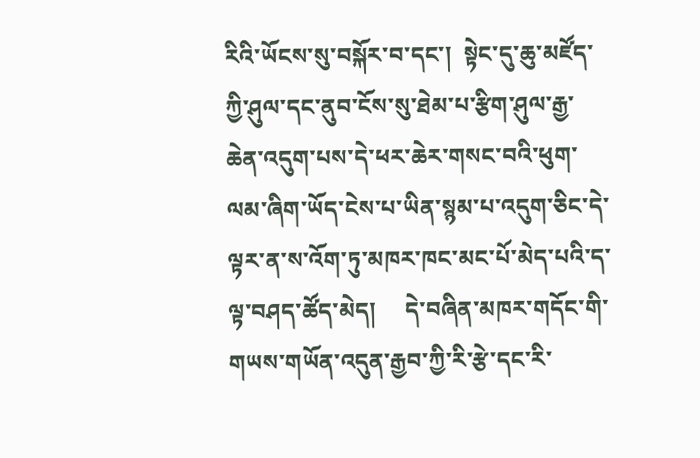རིའི་ཡོངས་སུ་བསྐོར་བ་དང་།  སྟེང་དུ་ཆུ་མཛོད་ཀྱི་ཤུལ་དང་ནུབ་ངོས་སུ་ཐེམ་པ་རྩིག་ཤུལ་རྒྱ་ཆེན་འདུག་པས་དེ་ཕར་ཆེར་གསང་བའི་ཕུག་ལམ་ཞིག་ཡོད་ངེས་པ་ཡིན་སྙམ་པ་འདུག་ཅིང་དེ་ལྟར་ན་ས་འོག་ཏུ་མཁར་ཁང་མང་པོ་མེད་པའི་ད་ལྟ་བཤད་ཚོད་མེད།     དེ་བཞིན་མཁར་གདོང་གི་གཡས་གཡོན་འདུན་རྒྱབ་ཀྱི་རི་རྩེ་དང་རི་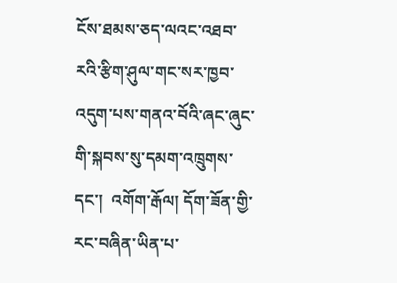ངོས་ཐམས་ཅད་ལའང་འཐབ་རའི་རྩིག་ཤུལ་གང་སར་ཁྱབ་འདུག་པས་གནའ་བོའི་ཞང་ཞུང་གི་སྐབས་སུ་དམག་འཁྲུགས་དང་།  འགོག་རྒོལ། དོག་ཟོན་གྱི་རང་བཞིན་ཡིན་པ་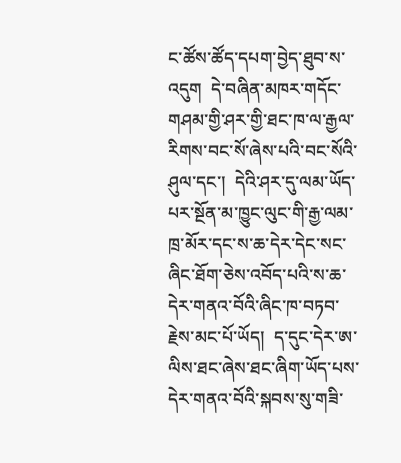ང་ཚོས་ཚོད་དཔག་བྱེད་ཐུབ་ས་འདུག  དེ་བཞིན་མཁར་གདོང་གཤམ་གྱི་ཤར་གྱི་ཐང་ཁ་ལ་རྒྱལ་རིགས་བང་སོ་ཞེས་པའི་བང་སོའི་ཤུལ་དང་།  དེའི་ཤར་དུ་ལམ་ཡོད་པར་སྔོན་མ་ཁྱུང་ལུང་གི་རྒྱ་ལམ་ཁྲ་མོར་དང་ས་ཆ་དེར་དེང་སང་ཞིང་ཐོག་ཅེས་འབོད་པའི་ས་ཆ་དེར་གནའ་བོའི་ཞིང་ཁ་བཏབ་རྗེས་མང་པོ་ཡོད།  ད་དུང་དེར་ཨ་ལིས་ཐང་ཞེས་ཐང་ཞིག་ཡོད་པས་དེར་གནའ་བོའི་སྐབས་སུ་གཟི་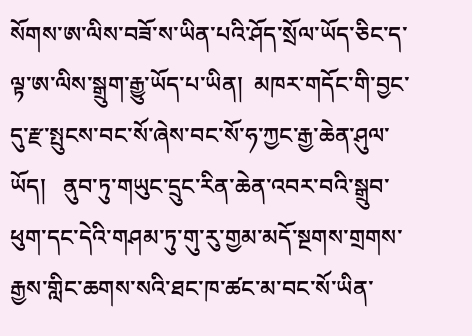སོགས་ཨ་ལིས་བཟོ་ས་ཡིན་པའི་ཤོད་སྲོལ་ཡོད་ཅིང་ད་ལྟ་ཨ་ལིས་སྒྲུག་རྒྱུ་ཡོད་པ་ཡིན།  མཁར་གདོང་གི་བྱང་དུ་རྫ་སྤུངས་བང་སོ་ཞེས་བང་སོ་ཧ་ཀྱང་རྒྱ་ཆེན་ཤུལ་ཡོད།   ནུབ་ཏུ་གཡུང་དྲུང་རིན་ཆེན་འབར་བའི་སྒྲུབ་ཕུག་དང་དེའི་གཤམ་ཏུ་གུ་རུ་གྱམ་མདོ་སྔགས་གྲགས་རྒྱས་གླིང་ཆགས་སའི་ཐང་ཁ་ཚང་མ་བང་སོ་ཡིན་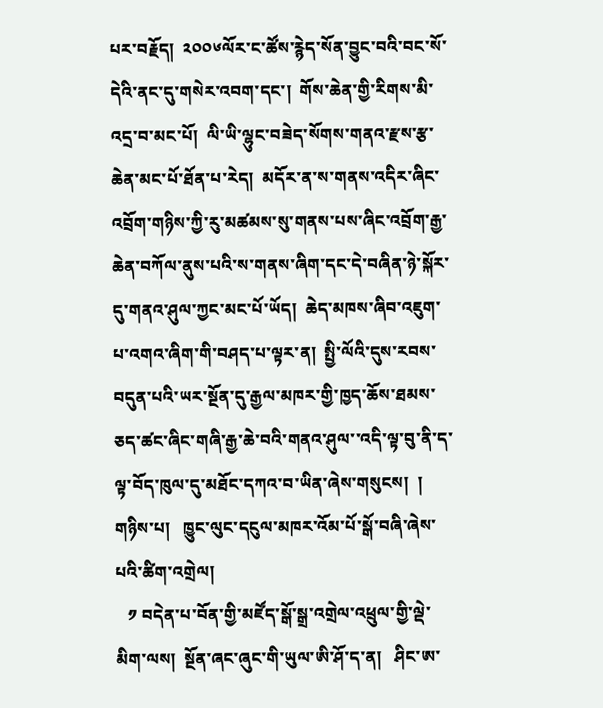པར་བརྗོད།  ༢༠༠༦ལོར་ང་ཚོས་རྙེད་སོན་བྱུང་བའི་བང་སོ་དེའི་ནང་དུ་གསེར་འབག་དང་།  གོས་ཆེན་གྱི་རིགས་མི་འདྲ་བ་མང་པོ།  ལི་ཡི་ལྷུང་བཟེད་སོགས་གནའ་རྫས་རྩ་ཆེན་མང་པོ་ཐོན་པ་རེད།  མདོར་ན་ས་གནས་འདིར་ཞིང་འབྲོག་གཉིས་ཀྱི་རུ་མཚམས་སུ་གནས་པས་ཞིང་འབྲོག་རྒྱ་ཆེན་བཀོལ་ནུས་པའི་ས་གནས་ཞིག་དང་དེ་བཞིན་ཉེ་སྐོར་དུ་གནའ་ཤུལ་ཀྱང་མང་པོ་ཡོད།  ཆེད་མཁས་ཞིབ་འཇུག་པ་འགའ་ཞིག་གི་བཤད་པ་ལྟར་ན།  སྤྱི་ལོའི་དུས་རབས་བདུན་པའི་ཡར་སྔོན་དུ་རྒྱལ་མཁར་གྱི་ཁྱད་ཆོས་ཐམས་ཅད་ཚང་ཞིང་གཞི་རྒྱ་ཆེ་བའི་གནའ་ཤུལ་་འདི་ལྟ་བུ་ནི་ད་ལྟ་བོད་ཁུལ་དུ་མཐོང་དཀའ་བ་ཡིན་ཞེས་གསུངས།  །
གཉིས་པ།   ཁྱུང་ལུང་དངུལ་མཁར་འོམ་པོ་སྒོ་བཞི་ཞེས་པའི་ཚིག་འགྲེལ།
   ༡ བདེན་པ་བོན་གྱི་མཛོད་སྒོ་སྒྲ་འགྲེལ་འཕྲུལ་གྱི་ལྡེ་མིག་ལས།  སྔོན་ཞང་ཞུང་གི་ཡུལ་ཨི་ཤོ་ད་ན།   ཤིང་ཨ་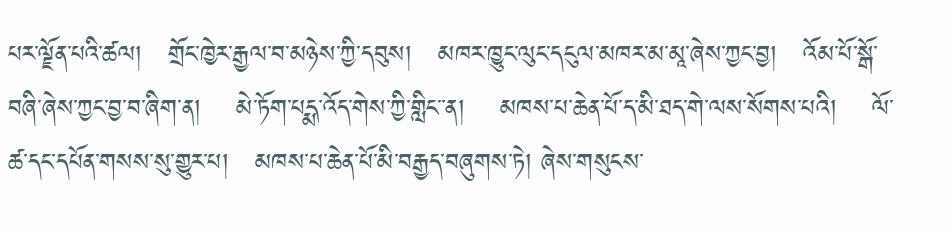པར་ལྗོན་པའི་ཚལ།   གྲོང་ཁྱེར་རྒྱལ་བ་མཉེས་ཀྱི་དབུས།   མཁར་ཁྱུང་ལུང་དངུལ་མཁར་མ་མཱ་ཞེས་ཀྱང་བྱ།   འོམ་པོ་སྒོ་བཞི་ཞེས་ཀྱང་བྱ་བ་ཞིག་ན།    མེ་ཏོག་པདྨ་འོད་གེས་ཀྱི་གླིང་་ན།    མཁས་པ་ཆེན་པོ་ད་མི་ཐད་གེ་ལས་སོགས་པའི།    ལོ་ཚ་དང་དཔོན་གསས་སུ་གྱུར་པ།   མཁས་པ་ཆེན་པོ་མི་བརྒྱད་བཞུགས་ཏེ། ཞེས་གསུངས་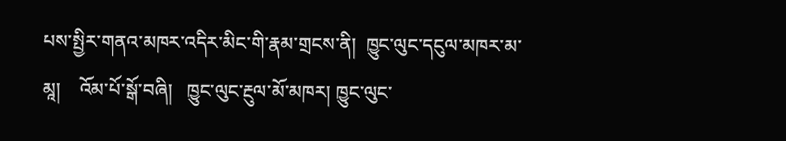པས་སྤྱིར་གནའ་མཁར་འདིར་མིང་གི་རྣམ་གྲངས་ནི།  ཁྱུང་ལུང་དངུལ་མཁར་མ་མཱ།    འོམ་པོ་སྒོ་བཞི།   ཁྱུང་ལུང་རྔུལ་མོ་མཁར། ཁྱུང་ལུང་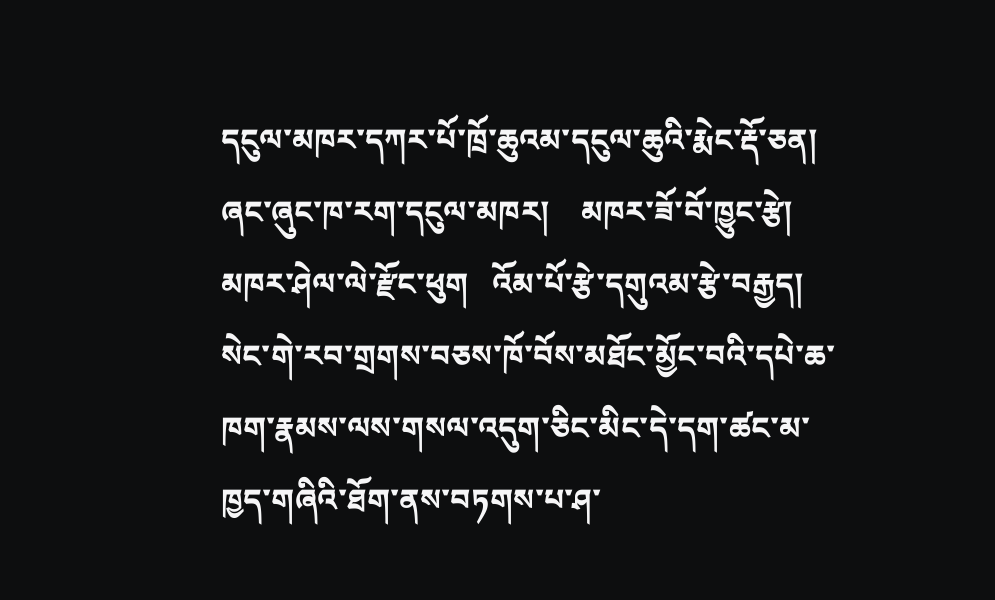དངུལ་མཁར་དཀར་པོ་ཁྲོ་ཆུའམ་དངུལ་ཆུའི་རྨེང་རྡོ་ཅན།  ཞང་ཞུང་ཁ་རག་དངུལ་མཁར།    མཁར་ཟོ་བོ་ཁྱུང་རྩེ།    མཁར་ཤེལ་ལེ་རྫོང་ཕུག   འོམ་པོ་རྩེ་དགུའམ་རྩེ་བརྒྱད།   སེང་གེ་རབ་གྲགས་བཅས་ཁོ་བོས་མཐོང་མྱོང་བའི་དཔེ་ཆ་ཁག་རྣམས་ལས་གསལ་འདུག་ཅིང་མིང་དེ་དག་ཚང་མ་ཁྱད་གཞིའི་ཐོག་ནས་བཏགས་པ་ཤ་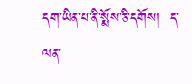དག་ཡིན་པ་ནི་སྨོས་ཅི་དགོས།  ད་ལན་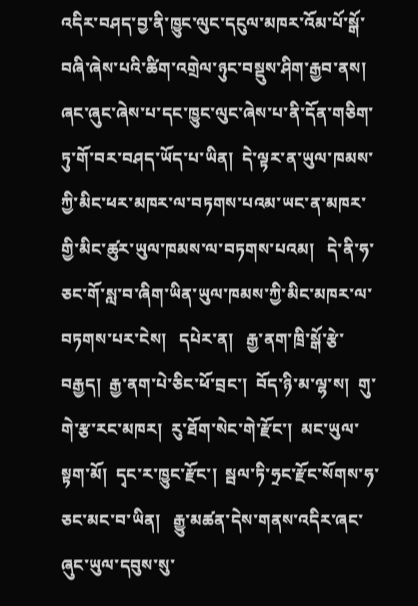འདིར་བཤད་བྱ་ནི་ཁྱུང་ལུང་དངུལ་མཁར་འོམ་པོ་སྒོ་བཞི་ཞེས་པའི་ཚིག་འགྲེལ་ཉུང་བསྡུས་ཤིག་རྒྱབ་ནས།  ཞང་ཞུང་ཞེས་པ་དང་ཁྱུང་ལུང་ཞེས་པ་ནི་དོན་གཅིག་ཏུ་གོ་བར་བཤད་ཡོད་པ་ཡིན།  དེ་ལྟར་ན་ཡུལ་ཁམས་ཀྱི་མིང་ཕར་མཁར་ལ་བཏགས་པའམ་ཡང་ན་མཁར་གྱི་མིང་ཚུར་ཡུལ་ཁམས་ལ་བཏགས་པའམ།   དེ་ནི་ཧ་ཅང་གོ་སླ་བ་ཞིག་ཡིན་ཡུལ་ཁམས་ཀྱི་མིང་མཁར་ལ་བཏགས་པར་ངེས།   དཔེར་ན།   རྒྱ་ནག་ཁྲི་སྒོ་རྩེ་བརྒྱད།  རྒྱ་ནག་པེ་ཅིང་ཕོ་བྲང་།  བོད་ཉི་མ་ལྷ་ས།  གུ་གེ་རྩ་རང་མཁར།  རུ་ཐོག་སེང་གེ་རྫོང་།  མང་ཡུལ་སྟག་མོ།  དྭང་ར་ཁྱུང་རྫོང་།  སྦལ་ཏི་ཧྲང་རྫོང་སོགས་ཧ་ཅང་མང་བ་ཡིན།   རྒྱུ་མཚན་དེས་གནས་འདིར་ཞང་ཞུང་ཡུལ་དབུས་སུ་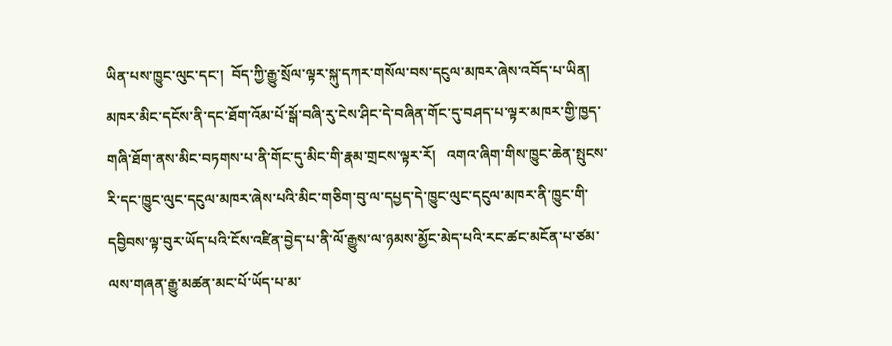ཡིན་པས་ཁྱུང་ལུང་དང་།  བོད་ཀྱི་རྒྱུ་སྲོལ་ལྟར་སྐུ་དཀར་གསོལ་བས་དངུལ་མཁར་ཞེས་འབོད་པ་ཡིན།   མཁར་མིང་དངོས་ནི་དང་ཐོག་འོམ་པོ་སྒོ་བཞི་རུ་ངེས་ཤིང་དེ་བཞིན་གོང་དུ་བཤད་པ་ལྟར་མཁར་གྱི་ཁྱད་གཞི་ཐོག་ནས་མིང་བཏགས་པ་ནི་གོང་དུ་མིང་གི་རྣམ་གྲངས་ལྟར་རོ།   འགའ་ཞིག་གིས་ཁྱུང་ཆེན་སྤུངས་རི་དང་ཁྱུང་ལུང་དངུལ་མཁར་ཞེས་པའི་མིང་གཅིག་བུ་ལ་དཔྱད་དེ་ཁྱུང་ལུང་དངུལ་མཁར་ནི་ཁྱུང་གི་དབྱིབས་ལྟ་བུར་ཡོད་པའི་ངོས་འཛིན་བྱེད་པ་ནི་ལོ་རྒྱུས་ལ་ཉམས་མྱོང་མེད་པའི་རང་ཚང་མངོན་པ་ཙམ་ལས་གཞན་རྒྱུ་མཚན་མང་པོ་ཡོད་པ་མ་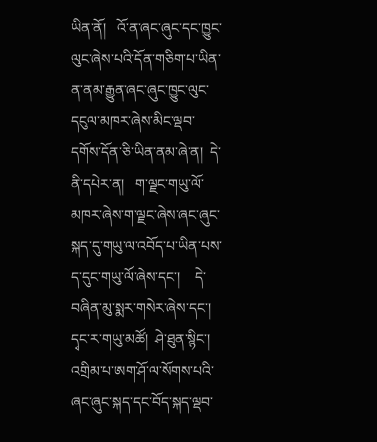ཡིན་ནོ།   འོ་ན་ཞང་ཞུང་དང་ཁྱུང་ལུང་ཞེས་པའི་དོན་གཅིག་པ་ཡིན་ན་ནམ་རྒྱུན་ཞང་ཞུང་ཁྱུང་ལུང་དངུལ་མཁར་ཞེས་མིང་ལྡབ་དགོས་དོན་ཅི་ཡིན་ནམ་ཞེ་ན།  དེ་ནི་དཔེར་ན།   ག་ལྗང་གཡུ་ལོ་མཁར་ཞེས་ག་ལྗང་ཞེས་ཞང་ཞུང་སྐད་དུ་གཡུ་ལ་འབོད་པ་ཡིན་པས་ད་དུང་གཡུ་ལོ་ཞེས་དང་།    དེ་བཞིན་མུ་སྨར་གསེར་ཞེས་དང་།   དྭང་ར་གཡུ་མཚོ།  ཤེ་ཐུན་སྙིང་།   འགྲིམ་པ་ཨག་ཤོ་ལ་སོགས་པའི་ཞང་ཞུང་སྐད་དང་བོད་སྐད་ལྡབ་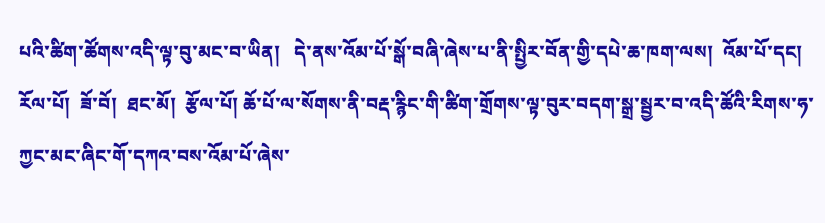པའི་ཚིག་ཚོགས་འདི་ལྟ་བུ་མང་བ་ཡིན།   དེ་ནས་འོམ་པོ་སྒོ་བཞི་ཞེས་པ་ནི་སྤྱིར་བོན་གྱི་དཔེ་ཆ་ཁག་ལས།  འོམ་པོ་དང།  རོལ་པོ།  ཟོ་བོ།  ཐང་མོ།  རྩོལ་པོ། ཆོ་པོ་ལ་སོགས་ནི་བརྡ་རྙིང་གི་ཚིག་གྲོགས་ལྟ་བུར་བདག་སྒྲ་སྦྱར་བ་འདི་ཚོའི་རིགས་ཧ་ཀྱང་མང་ཞིང་གོ་དཀའ་བས་འོམ་པོ་ཞེས་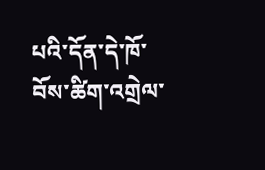པའི་དོན་དེ་ཁོ་བོས་ཚིག་འགྲེལ་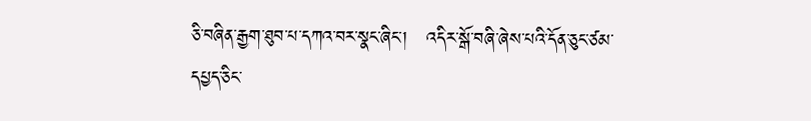ཅི་བཞིན་རྒྱག་ཐུབ་པ་དཀའ་བར་སྣང་ཞིང་།   འདིར་སྒོ་བཞི་ཞེས་པའི་དོན་ཅུང་ཙམ་དཔྱད་ཅིང་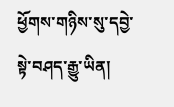ཕྱོགས་གཉིས་སུ་དབྱེ་སྟེ་བཤད་རྒྱུ་ཡིན།